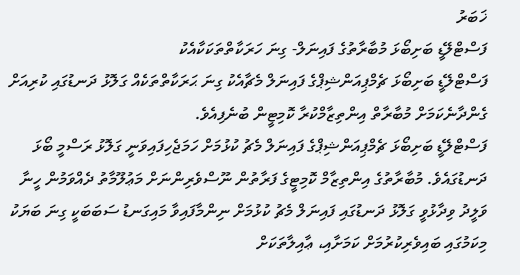ޚަބަރު
ފަސްޓްލޭޑީ ބަށިބޯޅަ މުބާރާތުގެ ފައިނަލް- ގިނަ ހަރަކާތްތަކަކާއެކު
ފަސްޓްލޭޑީ ބަށިބޯޅަ ޗެމްޕިއަންޝިޕްގެ ފައިނަލް މެޗާއެކު ގިނަ ޙަރަކާތްތަކެއް ގަލޮޅު ދަނޑުގައި ކުރިއަށް ގެންދާނެކަމަށް މުބާރާތް އިންތިޒާމްކުރާ ކޮމިޓީން ބުނެފިއެވެ.
ފަސްޓްލޭޑީ ބަށިބޯޅަ ޗެމްޕިއަންޝިޕްގެ ފައިނަލް މެޗު ކުޅުމަށް ހަމަޖެހިފައިވަނީ ގަލޮޅު ރަސްމީ ބޯޅަ ދަނޑުގައެވެ. މުބާރާތުގެ އިންތިޒާމް ކޮމިޓީގެ ފަރާތުން ނޫސްވެރިންނަށް މަޢުލޫމާތު ދެއްވަމުން ހީނާ ވަލީދު ވިދާޅުވީ ގަލޮޅު ދަނޑުގައި ފައިނަލް މެޗު ކުޅުމަށް ނިންމާފައިވާ މައިގަނޑު ސަބަބަކީ ގިނަ ބަޔަކު މިކަމުގައި ބައިވެރިކުރުމަށް ކަމަށާއި، ޢާއިލާތަކަށް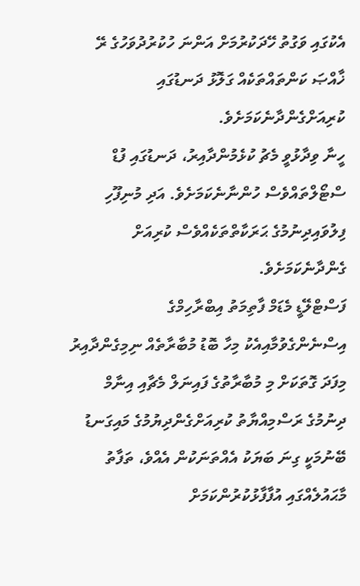އެކުގައި ވަގުތު ހޭދަކުރުމަށް އަންނަ ހުކުރުދުވަހުގެ ރޭ ޚާއްޞަ ކަންތައްތަކެއް ގަލޮޅު ދަނޑުގައި ކުރިއަށްގެންދާނެކަމަށެވެ.
ހީނާ ވިދާޅުވީ މެޗު ކުޅެމުންދާއިރު، ދަނޑުގައި ފުޑް ސްޓޯލްތައްވެސް ހުންނާނެކަމަށެވެ. އަދި މުނިފޫހި ފިލުވައިދިނުމުގެ ޙަރަކާތްތަކެއްވެސް ކުރިއަށް ގެންދާނެކަމަށެވެ.
ފަސްޓްލޭޑީ މެޑަމް ފާތިމަތު އިބްރާހިމްގެ އިސްނެންގެވުމާއިއެކު މިހާ ބޮޑު މުބާރާތެއް ނިމިގެންދާއިރު މިފަދަ ގޮތަކަށް މި މުބާރާތުގެ ފައިނަލް މެޗާއި އިނާމް ދިނުމުގެ ރަސްމިއްޔާތު ކުރިއަށްގެންދިޔުމުގެ މައިގަނޑު ބޭނުމަކީ ގިނަ ބަޔަކު އެއްތަނަކުން އެއްވެ، ތަފާތު މާޙައުލެއްގައި އުފާފާޅުކުރުންކަމަށް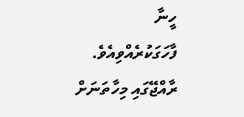ހީނާ ފާހަގަކުރެއްވިއެވެ.
ރާއްޖޭގައި މިހާތަނަށް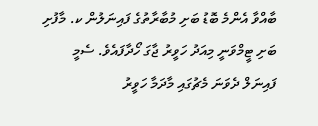ބާއްވާ އެންމެ ބޮޑު ބަށި މުބާރާތުގެ ފައިނަލުން ކ. މާފުށި ބަށި ޓީމްވަނީ މިއަދު ހަވީރު ޖާގަ ހޯދާފައެވެ. ސެމީ ފައިނަލް ދެވަނަ މެޗުގައި މާދަމާ ހަވީރު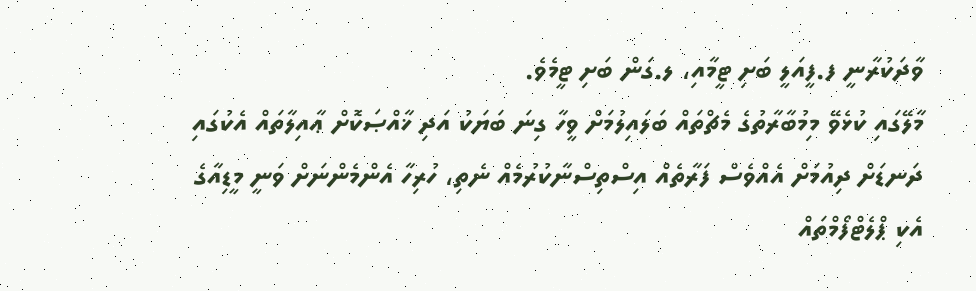ވާދަކުރާނީ ފ.ފީއަލީ ބަށި ޓީމާއި، ލ.ގަން ބަށި ޓީމެވެ.
މާލޭގައި ކުޅެވޭ މިމުބާރާތުގެ މެޗްތައް ބަލައިލުމަށް ވީހާ ގިނަ ބަޔަކު އަދި ޚާއްޞަކޮށް ޢާއިލާތައް އެކުގައި ދަނޑަށް ދިއުމަށް އެއްވެސް ފަރާތެއް އިސްތިސްނާކުރުމެއް ނެތި، ހުރިހާ އެންމެންނަށް ވަނީ މީޑިއާގެ އެކި ޕްލެޓްފޯމްތައް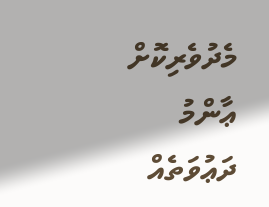މެދުވެރިކޮށް ޢާންމު ދަޢުވަތެއް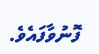ފޮނުވާފައެވެ.